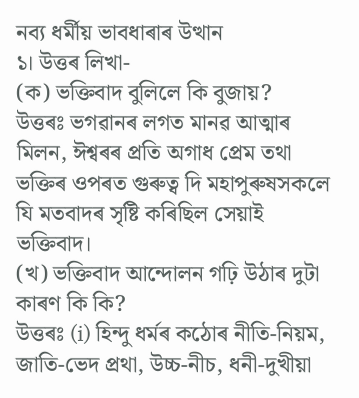নব্য ধৰ্মীয় ভাবধাৰাৰ উত্থান
১। উত্তৰ লিখা-
(ক) ভক্তিবাদ বুলিলে কি বুজায়?
উত্তৰঃ ভগৱানৰ লগত মানৱ আত্মাৰ মিলন, ঈশ্বৰৰ প্ৰতি অগাধ প্রেম তথা ভক্তিৰ ওপৰত গুৰুত্ব দি মহাপুৰুষসকলে যি মতবাদৰ সৃষ্টি কৰিছিল সেয়াই ভক্তিবাদ।
(খ) ভক্তিবাদ আন্দোলন গঢ়ি উঠাৰ দুটা কাৰণ কি কি?
উত্তৰঃ (i) হিন্দু ধৰ্মৰ কঠোৰ নীতি-নিয়ম, জাতি-ভেদ প্রথা, উচ্চ-নীচ, ধনী-দুখীয়া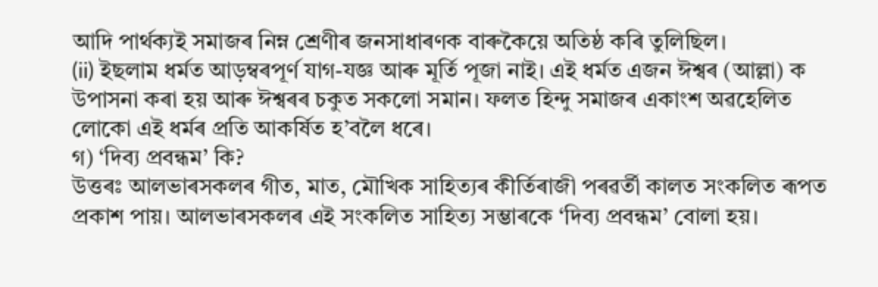আদি পার্থক্যই সমাজৰ নিম্ন শ্ৰেণীৰ জনসাধাৰণক বাৰুকৈয়ে অতিষ্ঠ কৰি তুলিছিল।
(ii) ইছলাম ধৰ্মত আড়ম্বৰপূৰ্ণ যাগ-যজ্ঞ আৰু মূর্তি পূজা নাই। এই ধৰ্মত এজন ঈশ্বৰ (আল্লা) ক উপাসনা কৰা হয় আৰু ঈশ্বৰৰ চকুত সকলো সমান। ফলত হিন্দু সমাজৰ একাংশ অৱহেলিত লোকো এই ধৰ্মৰ প্ৰতি আকৰ্ষিত হ’বলৈ ধৰে।
গ) ‘দিব্য প্ৰবন্ধম’ কি?
উত্তৰঃ আলভাৰসকলৰ গীত, মাত, মৌখিক সাহিত্যৰ কীৰ্তিৰাজী পৰৱৰ্তী কালত সংকলিত ৰূপত প্ৰকাশ পায়। আলভাৰসকলৰ এই সংকলিত সাহিত্য সম্ভাৰকে ‘দিব্য প্রবন্ধম’ বোলা হয়।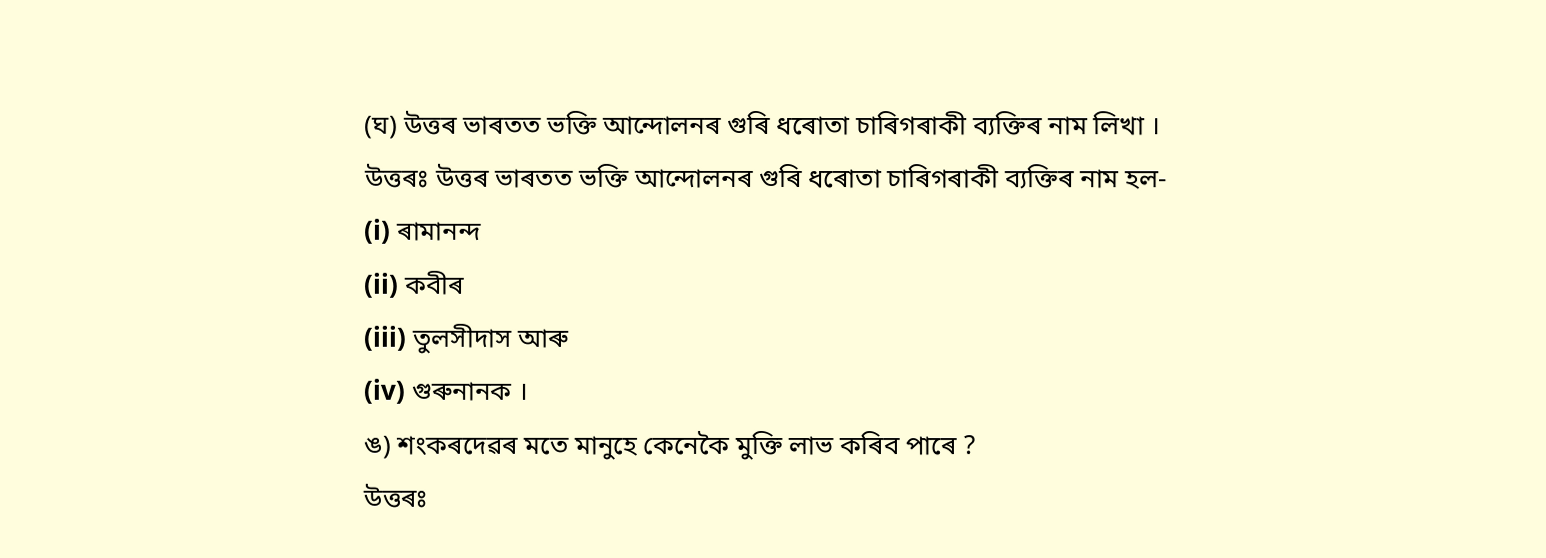(ঘ) উত্তৰ ভাৰতত ভক্তি আন্দোলনৰ গুৰি ধৰোতা চাৰিগৰাকী ব্যক্তিৰ নাম লিখা ।
উত্তৰঃ উত্তৰ ভাৰতত ভক্তি আন্দোলনৰ গুৰি ধৰোতা চাৰিগৰাকী ব্যক্তিৰ নাম হল-
(i) ৰামানন্দ
(ii) কবীৰ
(iii) তুলসীদাস আৰু
(iv) গুৰুনানক ।
ঙ) শংকৰদেৱৰ মতে মানুহে কেনেকৈ মুক্তি লাভ কৰিব পাৰে ?
উত্তৰঃ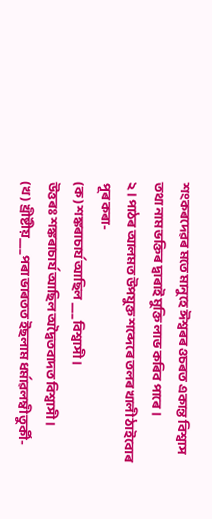শংকৰদেৱৰ মতে মানুহে ঈশ্বৰৰ ওচৰত একান্ত বিশ্বাস তথা নাম ভক্তিৰ দ্বাৰাই মুক্তি লাভ কৰিব পাৰে।
২। পাঠৰ আলমত উপযুক্ত শব্দেৰে তলৰ খালী ঠাইবোৰ পূৰ কৰা-
(ক) শঙ্কৰাচাৰ্য আছিল ___বিশ্বাসী।
উত্তৰঃ শঙ্কৰাচাৰ্য আছিল অদ্বৈতবাদত বিশ্বাসী।
(খ) খ্রীষ্টীয়___পৰা ভাৰতত ইছলাম ধৰ্মাৱলম্বী তুর্কী-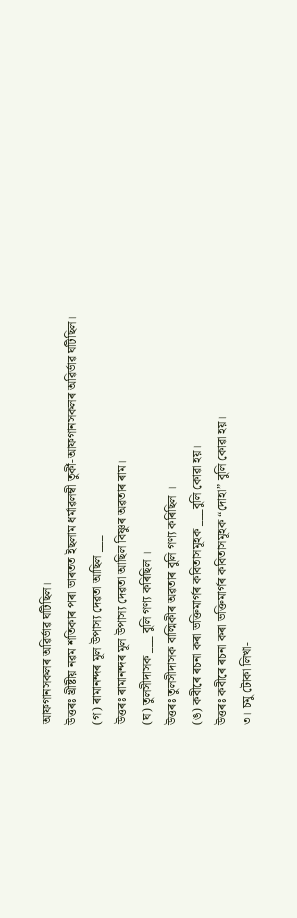আফগানসকলৰ অৱিৰ্ভাৱ ঘটিছিল।
উত্তৰঃ খ্ৰীষ্টীয় নৱম শতিকাৰ পৰা ভাৰতত ইছলাম ধৰ্মাৱলম্বী তুর্কী-আফগানসকলৰ অৱিৰ্ভাৱ ঘটিছিল।
(গ) ৰামানন্দৰ মূল উপাস্য দেৱতা আছিল ___
উত্তৰঃ ৰামানন্দৰ মূল উপাস্য দেৱতা আছিল বিষ্ণুৰ অৱতাৰ ৰাম।
(ঘ) তুলসীদাসক ___ বুলি গণ্য কৰিছিল ।
উত্তৰঃ তুলসীদাসক বাল্মিকীৰ অৱতাৰ বুলি গণ্য কৰিছিল ।
(ঙ) কবীৰে ৰচনা কৰা ভক্তিমাৰ্গৰ কবিতাসমূহক ___বুলি কোৱা হয়।
উত্তৰঃ কবীৰে ৰচনা কৰা ভক্তিমাৰ্গৰ কবিতাসমূহক “দোহা” বুলি কোৱা হয়।
৩। চমু টোকা লিখা-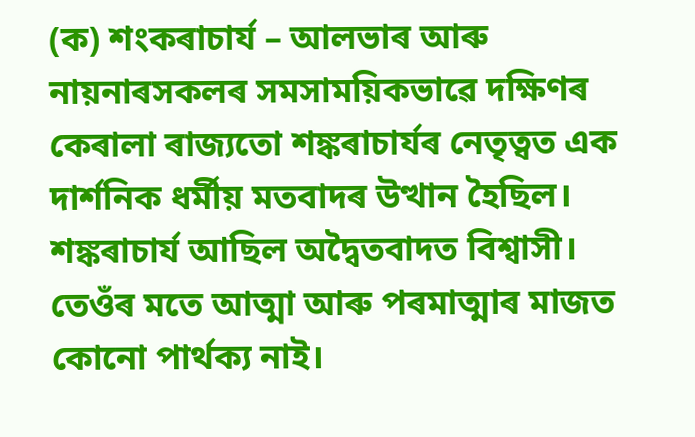(ক) শংকৰাচাৰ্য – আলভাৰ আৰু নায়নাৰসকলৰ সমসাময়িকভাৱে দক্ষিণৰ কেৰালা ৰাজ্যতো শঙ্কৰাচাৰ্যৰ নেতৃত্বত এক দার্শনিক ধৰ্মীয় মতবাদৰ উত্থান হৈছিল। শঙ্কৰাচাৰ্য আছিল অদ্বৈতবাদত বিশ্বাসী। তেওঁৰ মতে আত্মা আৰু পৰমাত্মাৰ মাজত কোনো পাৰ্থক্য নাই।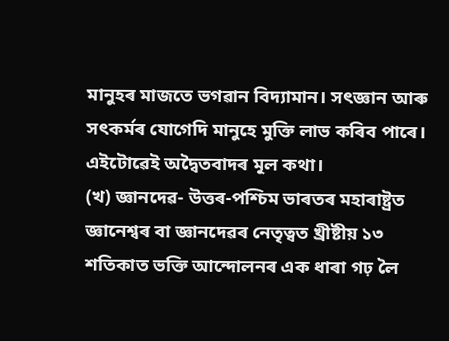মানুহৰ মাজতে ভগৱান বিদ্যামান। সৎজ্ঞান আৰু সৎকৰ্মৰ যোগেদি মানুহে মুক্তি লাভ কৰিব পাৰে। এইটোৱেই অদ্বৈতবাদৰ মূল কথা।
(খ) জ্ঞানদেৱ- উত্তৰ-পশ্চিম ভাৰতৰ মহাৰাষ্ট্ৰত জ্ঞানেশ্বৰ বা জ্ঞানদেৱৰ নেতৃত্বত খ্রীষ্টীয় ১৩ শতিকাত ভক্তি আন্দোলনৰ এক ধাৰা গঢ় লৈ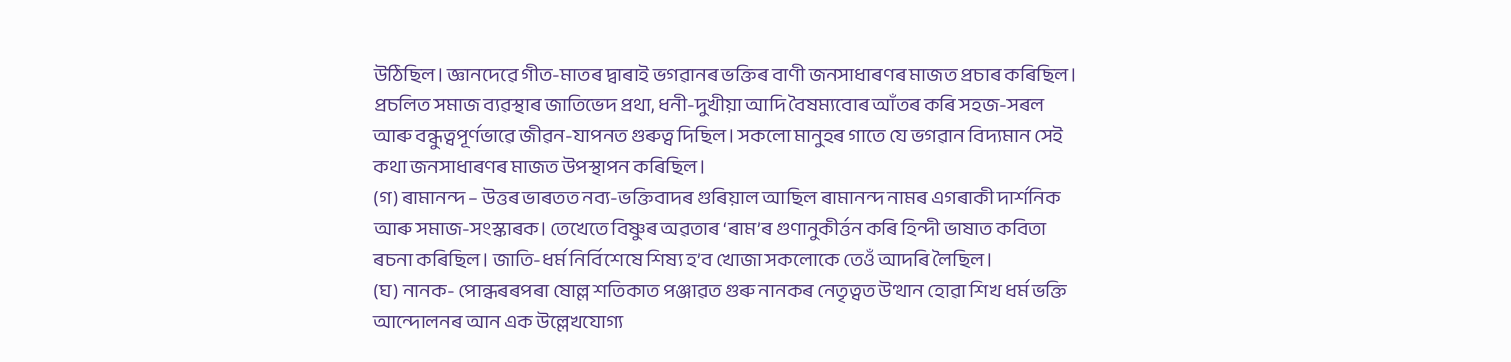উঠিছিল। জ্ঞানদেৱে গীত-মাতৰ দ্বাৰাই ভগৱানৰ ভক্তিৰ বাণী জনসাধাৰণৰ মাজত প্ৰচাৰ কৰিছিল। প্ৰচলিত সমাজ ব্যৱস্থাৰ জাতিভেদ প্রথা, ধনী-দুখীয়া আদি বৈষম্যবোৰ আঁতৰ কৰি সহজ-সৰল আৰু বন্ধুত্বপূর্ণভাৱে জীৱন-যাপনত গুৰুত্ব দিছিল। সকলো মানুহৰ গাতে যে ভগৱান বিদ্যমান সেই কথা জনসাধাৰণৰ মাজত উপস্থাপন কৰিছিল।
(গ) ৰামানন্দ – উত্তৰ ভাৰতত নব্য-ভক্তিবাদৰ গুৰিয়াল আছিল ৰামানন্দ নামৰ এগৰাকী দার্শনিক আৰু সমাজ-সংস্কাৰক। তেখেতে বিষ্ণুৰ অৱতাৰ ‘ৰাম’ৰ গুণানুকীৰ্ত্তন কৰি হিন্দী ভাষাত কবিতা ৰচনা কৰিছিল। জাতি-ধর্ম নির্বিশেষে শিষ্য হ’ব খোজা সকলোকে তেওঁ আদৰি লৈছিল।
(ঘ) নানক- পোন্ধৰৰপৰা ষোল্ল শতিকাত পঞ্জাৱত গুৰু নানকৰ নেতৃত্বত উত্থান হোৱা শিখ ধর্ম ভক্তি আন্দোলনৰ আন এক উল্লেখযোগ্য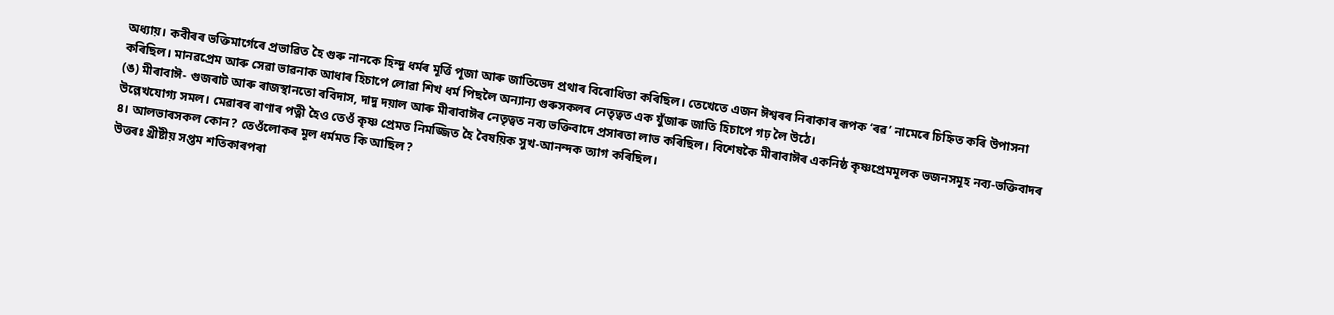অধ্যায়। কবীৰৰ ভক্তিমাৰ্গেৰে প্ৰভাৱিত হৈ গুৰু নানকে হিন্দু ধৰ্মৰ মূৰ্ত্তি পূজা আৰু জাতিভেদ প্ৰথাৰ বিৰোধিতা কৰিছিল। তেখেতে এজন ঈশ্বৰৰ নিৰাকাৰ ৰূপক ‘ৰৱ’ নামেৰে চিহ্নিত কৰি উপাসনা কৰিছিল। মানৱপ্ৰেম আৰু সেৱা ভাৱনাক আধাৰ হিচাপে লোৱা শিখ ধর্ম পিছলৈ অন্যান্য গুৰুসকলৰ নেতৃত্বত এক যুঁজাৰু জাতি হিচাপে গঢ় লৈ উঠে।
(ঙ) মীৰাবাঈ- গুজৰাট আৰু ৰাজস্থানতো ৰবিদাস, দাদু দয়াল আৰু মীৰাবাঈৰ নেতৃত্বত নব্য ভক্তিবাদে প্ৰসাৰতা লাভ কৰিছিল। বিশেষকৈ মীৰাবাঈৰ একনিষ্ঠ কৃষ্ণপ্রেমমূলক ভজনসমূহ নব্য-ভক্তিবাদৰ উল্লেখযোগ্য সমল। মেৱাৰৰ ৰাণাৰ পত্নী হৈও তেওঁ কৃষ্ণ প্রেমত নিমজ্জিত হৈ বৈষয়িক সুখ-আনন্দক ত্যাগ কৰিছিল।
৪। আলভাৰসকল কোন? তেওঁলোকৰ মূল ধৰ্মমত কি আছিল?
উত্তৰঃ খ্ৰীষ্টীয় সপ্তম শতিকাৰপৰা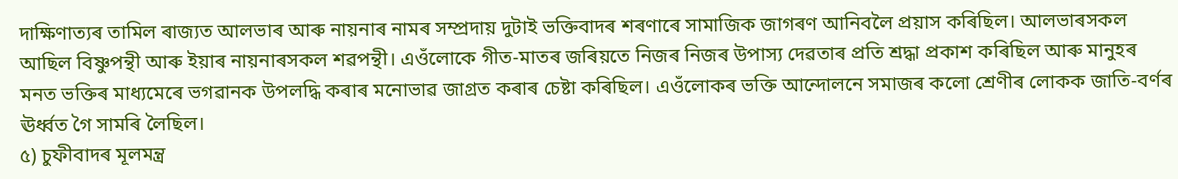দাক্ষিণাত্যৰ তামিল ৰাজ্যত আলভাৰ আৰু নায়নাৰ নামৰ সম্প্রদায় দুটাই ভক্তিবাদৰ শৰণাৰে সামাজিক জাগৰণ আনিবলৈ প্ৰয়াস কৰিছিল। আলভাৰসকল আছিল বিষ্ণুপন্থী আৰু ইয়াৰ নায়নাৰসকল শৱপন্থী। এওঁলোকে গীত-মাতৰ জৰিয়তে নিজৰ নিজৰ উপাস্য দেৱতাৰ প্ৰতি শ্ৰদ্ধা প্রকাশ কৰিছিল আৰু মানুহৰ মনত ভক্তিৰ মাধ্যমেৰে ভগৱানক উপলদ্ধি কৰাৰ মনোভাৱ জাগ্ৰত কৰাৰ চেষ্টা কৰিছিল। এওঁলোকৰ ভক্তি আন্দোলনে সমাজৰ কলো শ্ৰেণীৰ লোকক জাতি-বৰ্ণৰ ঊর্ধ্বত গৈ সামৰি লৈছিল।
৫) চুফীবাদৰ মূলমন্ত্ৰ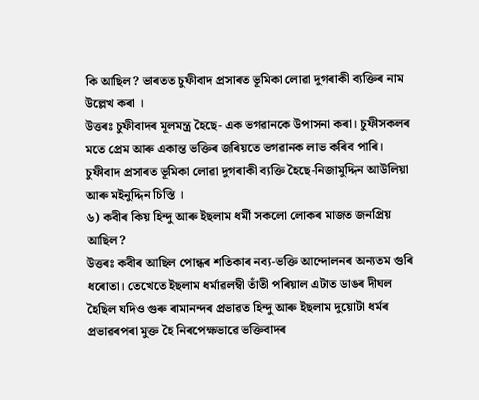কি আছিল? ভাৰতত চুফীবাদ প্ৰসাৰত ভূমিকা লোৱা দুগৰাকী ব্যক্তিৰ নাম উল্লেখ কৰা ।
উত্তৰঃ চুফীবাদৰ মূলমন্ত্ৰ হৈছে- এক ভগৱানকে উপাসনা কৰা। চুফীসকলৰ মতে প্ৰেম আৰু একান্ত ভক্তিৰ জৰিয়তে ভগৱানক লাভ কৰিব পাৰি। চুফীবাদ প্ৰসাৰত ভূমিকা লোৱা দুগৰাকী ব্যক্তি হৈছে-নিজামুদ্দিন আউলিয়া আৰু মইনুদ্দিন চিস্তি ।
৬) কবীৰ কিয় হিন্দু আৰু ইছলাম ধৰ্মী সকলো লোকৰ মাজত জনপ্রিয় আছিল?
উত্তৰঃ কবীৰ আছিল পোন্ধৰ শতিকাৰ নব্য-ভক্তি আন্দোলনৰ অন্যতম গুৰি ধৰোতা। তেখেতে ইছলাম ধৰ্মাৱলম্বী তাঁতী পৰিয়াল এটাত ডাঙৰ দীঘল হৈছিল যদিও গুৰু ৰামানন্দৰ প্ৰভাৱত হিন্দু আৰু ইছলাম দুয়োটা ধৰ্মৰ প্ৰভাৱৰপৰা মুক্ত হৈ নিৰপেক্ষভাৱে ভক্তিবাদৰ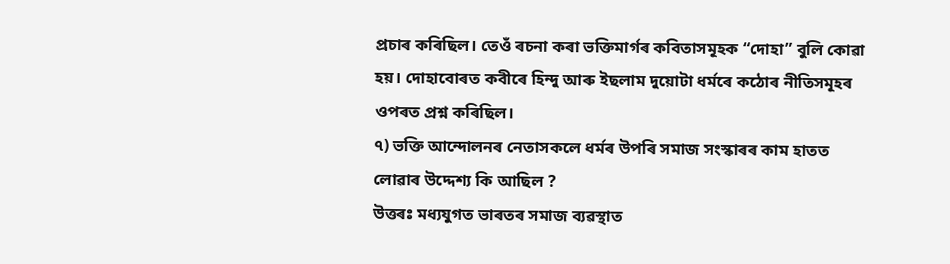প্ৰচাৰ কৰিছিল। তেওঁ ৰচনা কৰা ভক্তিমাৰ্গৰ কবিতাসমূহক “দোহা” বুলি কোৱা হয়। দোহাবোৰত কবীৰে হিন্দু আৰু ইছলাম দুয়োটা ধৰ্মৰে কঠোৰ নীতিসমূহৰ ওপৰত প্ৰশ্ন কৰিছিল।
৭) ভক্তি আন্দোলনৰ নেতাসকলে ধৰ্মৰ উপৰি সমাজ সংস্কাৰৰ কাম হাতত লোৱাৰ উদ্দেশ্য কি আছিল ?
উত্তৰঃ মধ্যযুগত ভাৰতৰ সমাজ ব্যৱস্থাত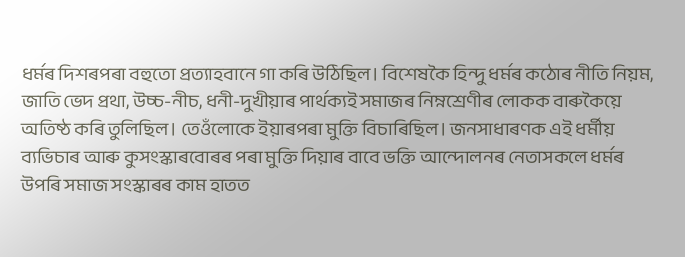ধৰ্মৰ দিশৰপৰা বহুতো প্রত্যাহবানে গা কৰি উঠিছিল। বিশেষকৈ হিন্দু ধৰ্মৰ কঠোৰ নীতি নিয়ম, জাতি ভেদ প্রথা, উচ্চ-নীচ, ধনী-দুখীয়াৰ পাৰ্থক্যই সমাজৰ নিম্নশ্ৰেণীৰ লোকক বাৰুকৈয়ে অতিষ্ঠ কৰি তুলিছিল। তেওঁলোকে ইয়াৰপৰা মুক্তি বিচাৰিছিল। জনসাধাৰণক এই ধৰ্মীয় ব্যভিচাৰ আৰু কুসংস্কাৰবোৰৰ পৰা মুক্তি দিয়াৰ বাবে ভক্তি আন্দোলনৰ নেতাসকলে ধৰ্মৰ উপৰি সমাজ সংস্কাৰৰ কাম হাতত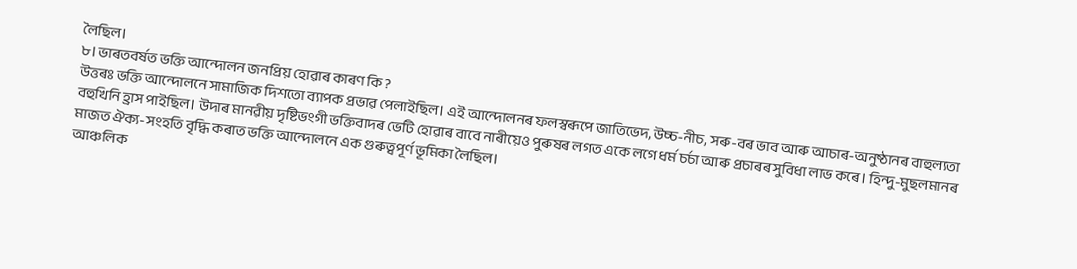লৈছিল।
৮। ভাৰতবৰ্ষত ভক্তি আন্দোলন জনপ্ৰিয় হোৱাৰ কাৰণ কি ?
উত্তৰঃ ভক্তি আন্দোলনে সামাজিক দিশতো ব্যাপক প্ৰভাৱ পেলাইছিল। এই আন্দোলনৰ ফলস্বৰূপে জাতিভেদ, উচ্চ-নীচ, সৰু-বৰ ভাব আৰু আচাৰ-অনুষ্ঠানৰ বাহুল্যতা বহুখিনি হ্রাস পাইছিল। উদাৰ মানৱীয় দৃষ্টিভংগী ভক্তিবাদৰ ভেটি হোৱাৰ বাবে নাৰীয়েও পুৰুষৰ লগত একে লগে ধৰ্ম চৰ্চা আৰু প্ৰচাৰৰ সুবিধা লাভ কৰে। হিন্দু-মুছলমানৰ মাজত ঐক্য-সংহতি বৃদ্ধি কৰাত ভক্তি আন্দোলনে এক গুৰুত্বপূৰ্ণ ভূমিকা লৈছিল।
আঞ্চলিক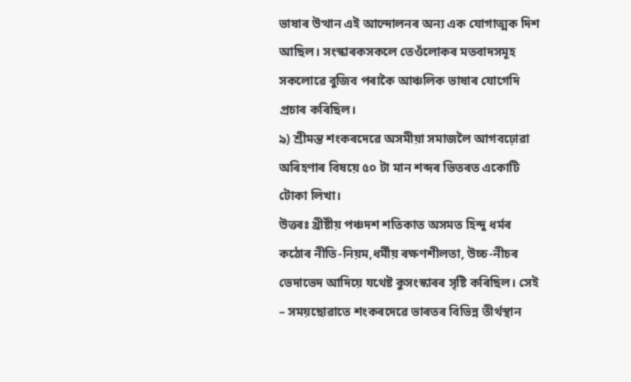ভাষাৰ উত্থান এই আন্দোলনৰ অন্য এক যোগাত্মক দিশ আছিল। সংস্কাৰকসকলে তেওঁলোকৰ মতবাদসমূহ সকলোৱে বুজিব পৰাকৈ আঞ্চলিক ভাষাৰ যোগেদি প্ৰচাৰ কৰিছিল।
৯) শ্ৰীমন্ত শংকৰদেৱে অসমীয়া সমাজলৈ আগবঢ়োৱা অৰিহণাৰ বিষয়ে ৫০ টা মান শব্দৰ ভিতৰত একোটি টোকা লিখা।
উত্তৰঃ খ্ৰীষ্টীয় পঞ্চদশ শতিকাত অসমত হিন্দু ধৰ্মৰ কঠোৰ নীতি-নিয়ম,ধৰ্মীয় ৰক্ষণশীলতা, উচ্চ-নীচৰ ভেদাভেদ আদিয়ে যথেষ্ট কুসংস্কাৰৰ সৃষ্টি কৰিছিল। সেই – সময়ছোৱাতে শংকৰদেৱে ভাৰতৰ বিভিন্ন তীৰ্থস্থান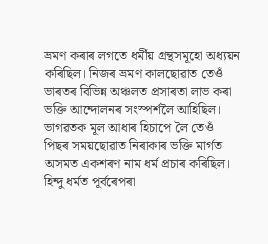ভ্ৰমণ কৰাৰ লগতে ধর্মীয় গ্রন্থসমূহো অধ্যয়ন কৰিছিল। নিজৰ ভ্ৰমণ কালছোৱাত তেওঁ ভাৰতৰ বিভিন্ন অঞ্চলত প্ৰসাৰতা লাভ কৰা ভক্তি আন্দোলনৰ সংস্পৰ্শলৈ আহিছিল। ভাগৱতক মূল আধাৰ হিচাপে লৈ তেওঁ পিছৰ সময়ছোৱাত নিৰাকাৰ ভক্তি মাৰ্গত অসমত একশৰণ নাম ধৰ্ম প্ৰচাৰ কৰিছিল। হিন্দু ধৰ্মত পূৰ্বৰেপৰা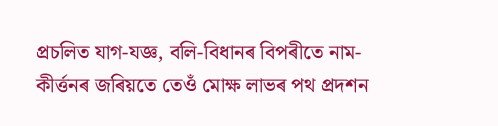প্ৰচলিত যাগ-যজ্ঞ, বলি-বিধানৰ বিপৰীতে নাম-কীৰ্ত্তনৰ জৰিয়তে তেওঁ মোক্ষ লাভৰ পথ প্রদশন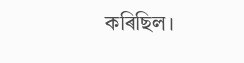কৰিছিল।